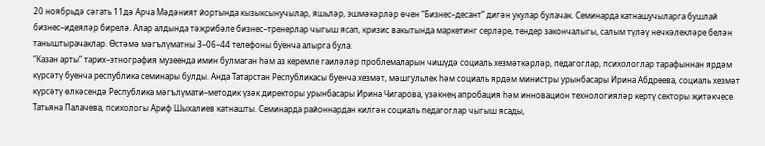20 ноябрьдә сәгать 11дә Арча Мәдәният йортында кызыксынучылар, яшьләр, эшмәкәрләр өчен “Бизнес–десант” дигән укулар булачак. Семинарда катнашучыларга бушлай бизнес–идеяләр бирелә. Алар алдында тәҗрибәле бизнес–тренерлар чыгыш ясап, кризис вакытында маркетинг серләре, тендер закончалыгы, салым түләү нечкәлекләре белән таныштырачаклар. Өстәмә мәгълүматны 3–06–44 телефоны буенча алырга була.
“Казан арты” тарих–этнография музеенда имин булмаган һәм аз керемле гаиләләр проблемаларын чишүдә социаль хезмәткәрләр, педагоглар, психологлар тарафыннан ярдәм күрсәтү буенча республика семинары булды. Анда Татарстан Республикасы буенча хезмәт, мәшгульлек һәм социаль ярдәм министры урынбасары Ирина Абдреева, социаль хезмәт күрсәтү өлкәсендә Республика мәгълүмати–методик үзәк директоры урынбасары Ирина Чигарова, үзәкнең апробация һәм инновацион технологияләр кертү секторы җитәкчесе Татьяна Палачева, психологы Ариф Шыхалиев катнашты. Семинарда районнардан килгән социаль педагоглар чыгыш ясады,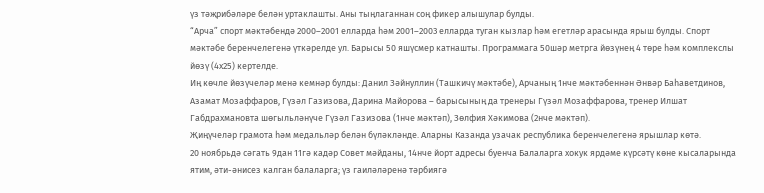үз тәҗрибәләре белән уртаклашты. Аны тыңлаганнан соң фикер алышулар булды.
“Арча” спорт мәктәбендә 2000–2001 елларда һәм 2001–2003 елларда туган кызлар һәм егетләр арасында ярыш булды. Спорт мәктәбе беренчелегенә үткәрелде ул. Барысы 50 яшүсмер катнашты. Программага 50шәр метрга йөзүнең 4 төре һәм комплекслы йөзү (4х25) кертелде.
Иң көчле йөзүчеләр менә кемнәр булды: Данил Зәйнуллин (Ташкичү мәктәбе), Арчаның 1нче мәктәбеннән Әнвәр Баһаветдинов, Азамат Мозаффаров, Гүзәл Газизова, Дарина Майорова – барысының да тренеры Гүзәл Мозаффарова, тренер Илшат Габдрахмановта шөгыльләнүче Гүзәл Газизова (1нче мәктәп), Зөлфия Хәкимова (2нче мәктәп).
Җиңүчеләр грамота һәм медальләр белән бүләкләнде. Аларны Казанда узачак республика беренчелегенә ярышлар көтә.
20 ноябрьдә сәгать 9дан 11гә кадәр Совет мәйданы, 14нче йорт адресы буенча Балаларга хокук ярдәме күрсәтү көне кысаларында ятим, әти-әнисез калган балаларга; үз гаиләләренә тәрбиягә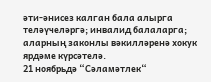әти-әнисез калган бала алырга теләүчеләргә; инвалид балаларга; аларның законлы вәкилләренә хокук ярдәме күрсәтелә.
21 ноябрьдә “Сәламәтлек“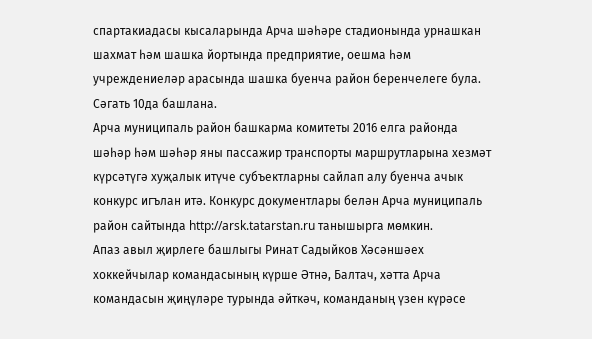спартакиадасы кысаларында Арча шәһәре стадионында урнашкан шахмат һәм шашка йортында предприятие, оешма һәм учреждениеләр арасында шашка буенча район беренчелеге була. Сәгать 10да башлана.
Арча муниципаль район башкарма комитеты 2016 елга районда шәһәр һәм шәһәр яны пассажир транспорты маршрутларына хезмәт күрсәтүгә хуҗалык итүче субъектларны сайлап алу буенча ачык конкурс игълан итә. Конкурс документлары белән Арча муниципаль район сайтында http://arsk.tatarstan.ru танышырга мөмкин.
Апаз авыл җирлеге башлыгы Ринат Садыйков Хәсәншәех хоккейчылар командасының күрше Әтнә, Балтач, хәтта Арча командасын җиңүләре турында әйткәч, команданың үзен күрәсе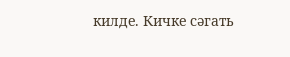килде. Кичке сәгать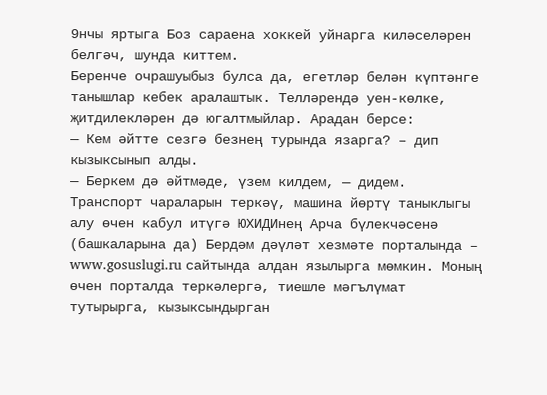9нчы яртыга Боз сараена хоккей уйнарга киләселәрен белгәч, шунда киттем.
Беренче очрашуыбыз булса да, егетләр белән күптәнге танышлар кебек аралаштык. Телләрендә уен-көлке, җитдилекләрен дә югалтмыйлар. Арадан берсе:
— Кем әйтте сезгә безнең турында язарга? – дип кызыксынып алды.
— Беркем дә әйтмәде, үзем килдем, — дидем.
Транспорт чараларын теркәү, машина йөртү таныклыгы алу өчен кабул итүгә ЮХИДИнең Арча бүлекчәсенә (башкаларына да) Бердәм дәүләт хезмәте порталында – www.gosuslugi.ru сайтында алдан язылырга мөмкин. Моның өчен порталда теркәлергә, тиешле мәгълүмат тутырырга, кызыксындырган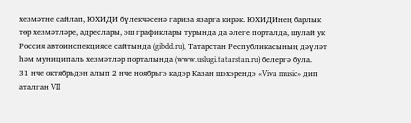хезмәтне сайлап, ЮХИДИ бүлекчәсенә гариза язарга кирәк. ЮХИДИнең барлык төр хезмәтләре, адреслары, эш графиклары турында да әлеге порталда, шулай ук Россия автоинспекциясе сайтында (gibdd.ru), Татарстан Республикасының дәүләт һәм муниципаль хезмәтләр порталында (www.uslugi.tatarstan.ru) белергә була.
31 нче октябрьдэн алып 2 нче ноябрьгэ кадэр Казан шэхэрендэ «Viva music» дип аталган VII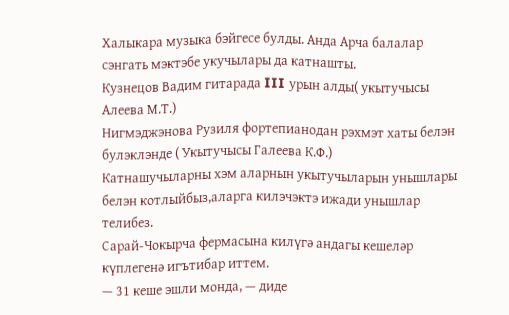Халыкара музыка бэйгесе булды. Анда Арча балалар сэнгать мэктэбе укучылары да катнашты.
Кузнецов Вадим гитарада III урын алды( укытучысы Алеева М.Т.)
Нигмэджэнова Рузиля фортепианодан рэхмэт хаты белэн булэклэнде ( Укытучысы Галеева К.Ф.)
Катнашучыларны хэм аларнын укытучыларын унышлары белэн котлыйбыз,аларга килэчэктэ ижади унышлар телибез.
Сарай-Чокырча фермасына килүгә андагы кешеләр күплегенә игътибар иттем.
— 31 кеше эшли монда, — диде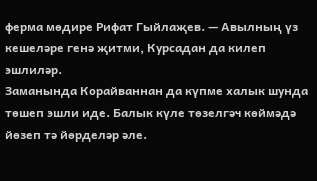ферма мөдире Рифат Гыйлаҗев. — Авылның үз кешеләре генә җитми, Курсадан да килеп эшлиләр.
Заманында Корайваннан да күпме халык шунда төшеп эшли иде. Балык күле төзелгәч көймәдә йөзеп тә йөрделәр әле.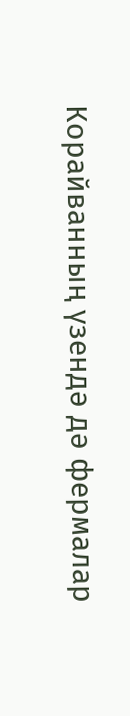Корайванның үзендә дә фермалар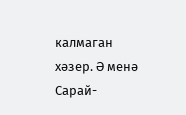калмаган хәзер. Ә менә Сарай-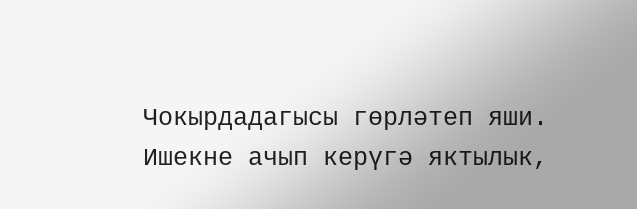Чокырдадагысы гөрләтеп яши. Ишекне ачып керүгә яктылык,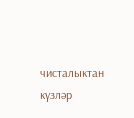чисталыктан күзләр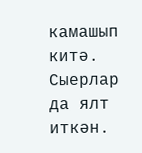камашып китә. Сыерлар да ялт иткән.